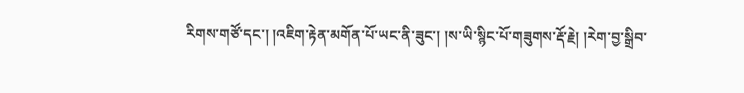རིགས་གཙོ་དང་། །འཇིག་རྟེན་མགོན་པོ་ཡང་ནི་ཟུང་། །ས་ཡི་སྙིང་པོ་གཟུགས་རྡོ་རྗེ། །རེག་བྱ་སྒྲིབ་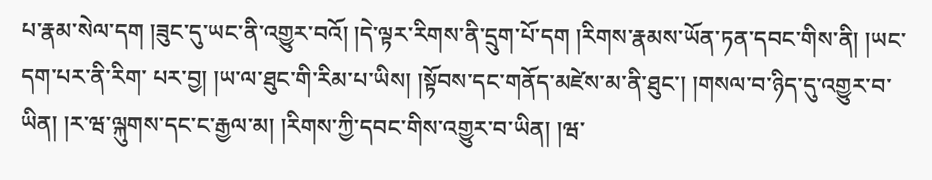པ་རྣམ་སེལ་དག །ཟུང་དུ་ཡང་ནི་འགྱུར་བའོ། །དེ་ལྟར་རིགས་ནི་དྲུག་པོ་དག །རིགས་རྣམས་ཡོན་ཏན་དབང་གིས་ནི། །ཡང་དག་པར་ནི་རིག་ པར་བྱ། །ཡ་ལ་ཐུང་གི་རིམ་པ་ཡིས། །སྟོབས་དང་གནོད་མཛེས་མ་ནི་ཐུང་། །གསལ་བ་ཉིད་དུ་འགྱུར་བ་ཡིན། །ར་ཝ་ལྐུགས་དང་ང་རྒྱལ་མ། །རིགས་ཀྱི་དབང་གིས་འགྱུར་བ་ཡིན། །ཝ་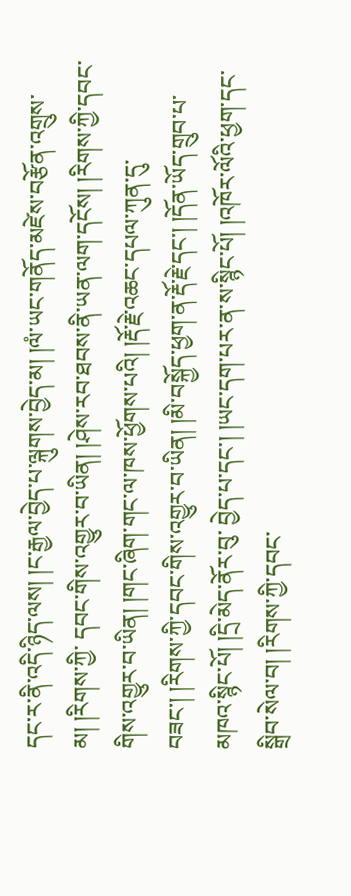དང་ར་ནི་འདི་ཉིད་ལས། །ང་རྒྱལ་བྱེད་པ་ལྐུགས་བྱེད་མ། །ལཾ་ཡང་གནོད་མཛེས་བརྩོན་འགྲུས་མ། །རིགས་ཀྱི་ དབང་གིས་འགྱུར་བ་ཡིན། །ཤེས་རབ་ཐབས་ནི་ཡན་ལག་དངོས། །རིགས་ཀྱི་དབང་གིས་འགྱུར་བ་ཡིན། །གང་ཞིག་གང་ལ་ཁས་ཕྱོགས་པའི། །རྡོ་རྗེ་འཆང་དཔལ་ཀུན་དུ་བཟང་། །རིགས་ཀྱི་དབང་གིས་འགྱུར་བ་ཡིན། །མི་བསྐྱོད་ཕྱག་ན་རྡོ་རྗེ་དང་། །དོན་ཡོད་གྲུབ་པ་མཁའ་སྙིང་པོ། །དྲི་མེད་ནོར་བུ་ བྱེད་པ་དང་། །ཡང་དག་པར་ན་ས་སྙིང་པོ། །འཁོར་ལོའི་ཕྱག་དང་སྒྲིབ་སེལ་བ། །རིགས་ཀྱི་དབང་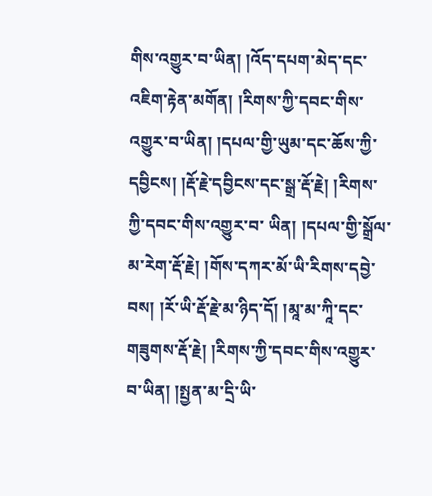གིས་འགྱུར་བ་ཡིན། །འོད་དཔག་མེད་དང་འཇིག་རྟེན་མགོན། །རིགས་ཀྱི་དབང་གིས་འགྱུར་བ་ཡིན། །དཔལ་གྱི་ཡུམ་དང་ཆོས་ཀྱི་དབྱིངས། །རྡོ་རྗེ་དབྱིངས་དང་སྒྲ་རྡོ་རྗེ། །རིགས་ཀྱི་དབང་གིས་འགྱུར་བ་ ཡིན། །དཔལ་གྱི་སྒྲོལ་མ་རེག་རྡོ་རྗེ། །གོས་དཀར་མོ་ཡི་རིགས་དབྱེ་བས། །རོ་ཡི་རྡོ་རྗེ་མ་ཉིད་དོ། །མཱ་མ་ཀཱི་དང་གཟུགས་རྡོ་རྗེ། །རིགས་ཀྱི་དབང་གིས་འགྱུར་བ་ཡིན། །སྤྱན་མ་དྲི་ཡི་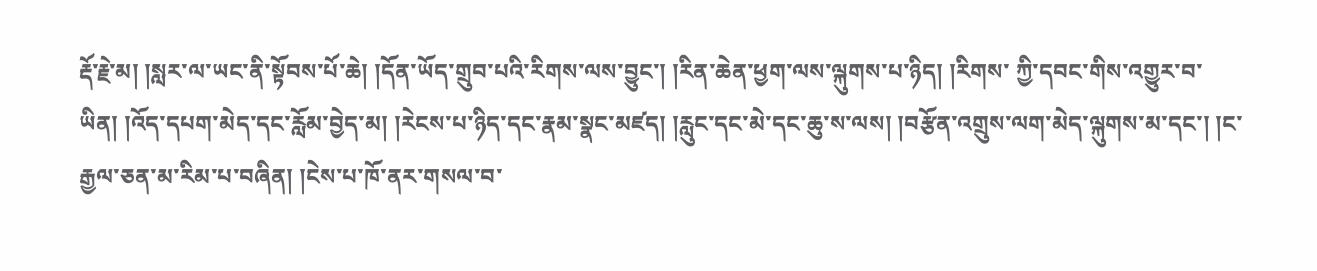རྡོ་རྗེ་མ། །སླར་ལ་ཡང་ནི་སྟོབས་པོ་ཆེ། །དོན་ཡོད་གྲུབ་པའི་རིགས་ལས་བྱུང་། །རིན་ཆེན་ཕྱག་ལས་ལྐུགས་པ་ཉིད། །རིགས་ ཀྱི་དབང་གིས་འགྱུར་བ་ཡིན། །འོད་དཔག་མེད་དང་རློམ་བྱེད་མ། །རེངས་པ་ཉིད་དང་རྣམ་སྣང་མཛད། །རླུང་དང་མེ་དང་ཆུ་ས་ལས། །བརྩོན་འགྲུས་ལག་མེད་ལྐུགས་མ་དང་། །ང་རྒྱལ་ཅན་མ་རིམ་པ་བཞིན། །ངེས་པ་ཁོ་ནར་གསལ་བ་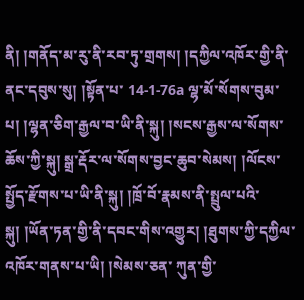ནི། །གནོད་མ་རུ་ནི་རབ་ཏུ་གྲགས། །དཀྱིལ་འཁོར་གྱི་ནི་ནང་དབུས་སུ། །སྟོན་པ་ 14-1-76a ལྷ་མོ་སོགས་བུམ་པ། །ལྷན་ཅིག་རྒྱལ་བ་ཡི་ནི་སྐུ། །སངས་རྒྱས་ལ་སོགས་ཆོས་ཀྱི་སྐུ། སྒྲ་རྡོར་ལ་སོགས་བྱང་ཆུབ་སེམས། །ལོངས་སྤྱོད་རྫོགས་པ་ཡི་ནི་སྐུ། །ཁྲོ་བོ་རྣམས་ནི་སྤྲུལ་པའི་སྐུ། །ཡོན་ཏན་གྱི་ནི་དབང་གིས་འགྱུར། །ཐུགས་ཀྱི་དཀྱིལ་འཁོར་གནས་པ་ཡི། །སེམས་ཅན་ ཀུན་གྱི་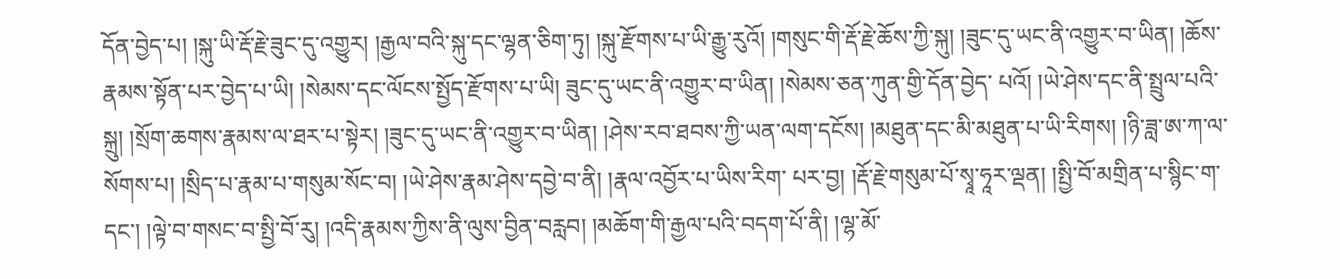དོན་བྱེད་པ། །སྐུ་ཡི་རྡོ་རྗེ་ཟུང་དུ་འགྱུར། །རྒྱལ་བའི་སྐུ་དང་ལྷན་ཅིག་ཏུ། །སྐུ་རྫོགས་པ་ཡི་རྒྱུ་རུའོ། །གསུང་གི་རྡོ་རྗེ་ཆོས་ཀྱི་སྐུ། །ཟུང་དུ་ཡང་ནི་འགྱུར་བ་ཡིན། །ཆོས་རྣམས་སྟོན་པར་བྱེད་པ་ཡི། །སེམས་དང་ལོངས་སྤྱོད་རྫོགས་པ་ཡི། ཟུང་དུ་ཡང་ནི་འགྱུར་བ་ཡིན། །སེམས་ཅན་ཀུན་གྱི་དོན་བྱེད་ པའོ། །ཡེ་ཤེས་དང་ནི་སྤྲུལ་པའི་སྐྲུ། །སྲོག་ཆགས་རྣམས་ལ་ཐར་པ་སྟེར། །ཟུང་དུ་ཡང་ནི་འགྱུར་བ་ཡིན། །ཤེས་རབ་ཐབས་ཀྱི་ཡན་ལག་དངོས། །མཐུན་དང་མི་མཐུན་པ་ཡི་རིགས། །ཉི་ཟླ་ཨ་ཀ་ལ་སོགས་པ། །སྲིད་པ་རྣམ་པ་གསུམ་སོང་བ། །ཡེ་ཤེས་རྣམ་ཤེས་དབྱེ་བ་ནི། །རྣལ་འབྱོར་པ་ཡིས་རིག་ པར་བྱ། །རྡོ་རྗེ་གསུམ་པོ་སྭཱ་ཧཱར་ལྡན། །སྤྱི་བོ་མགྲིན་པ་སྙིང་ག་དང་། །ལྟེ་བ་གསང་བ་སྤྱི་བོ་རུ། །འདི་རྣམས་ཀྱིས་ནི་ལུས་བྱིན་བརླབ། །མཆོག་གི་རྒྱལ་པའི་བདག་པོ་ནི། །ལྷ་མོ་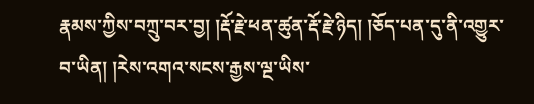རྣམས་ཀྱིས་བཀྲུ་བར་བྱ། །རྡོ་རྗེ་ཕན་ཚུན་རྡོ་རྗེ་ཉིད། །ཅོད་པན་དུ་ནི་འགྱུར་བ་ཡིན། །རེས་འགའ་སངས་རྒྱས་ལྔ་ཡིས་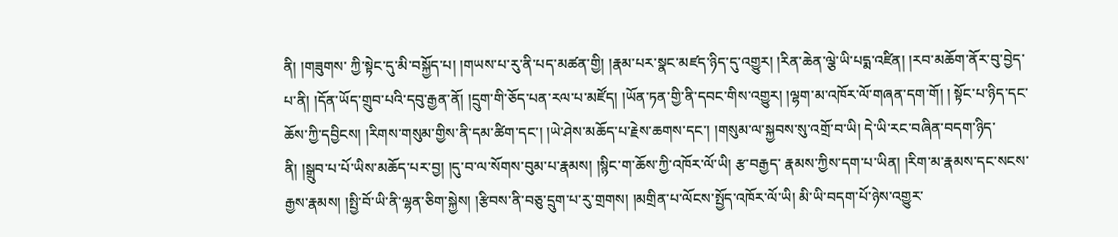ནི། །གཟུགས་ ཀྱི་སྟེང་དུ་མི་བསྐྱོད་པ། །གཡས་པ་རུ་ནི་པད་མཚན་གྱི། །རྣམ་པར་སྣང་མཛད་ཉིད་དུ་འགྱུར། །རིན་ཆེན་ལྕེ་ཡི་པདྨ་འཛིན། །རབ་མཆོག་ནོར་བུ་བྱེད་པ་ནི། །དོན་ཡོད་གྲུབ་པའི་དབུ་རྒྱན་ནོ། །དྲུག་གི་ཅོད་པན་རལ་པ་མཛོད། །ཡོན་ཏན་གྱི་ནི་དབང་གིས་འགྱུར། །ལྷག་མ་འཁོར་ལོ་གཞན་དག་གོ། ། སྟོང་པ་ཉིད་དང་ཆོས་ཀྱི་དབྱིངས། །རིགས་གསུམ་གྱིས་ནི་དམ་ཚིག་དང་། །ཡེ་ཤེས་མཆོད་པ་རྗེས་ཆགས་དང་། །གསུམ་ལ་སྐྱབས་སུ་འགྲོ་བ་ཡི། དེ་ཡི་རང་བཞིན་བདག་ཉིད་ནི། །སྒྲུབ་པ་པོ་ཡིས་མཆོད་པར་བྱ། །དུ་བ་ལ་སོགས་བུམ་པ་རྣམས། །སྙིང་ག་ཆོས་ཀྱི་འཁོར་ལོ་ཡི། རྩ་བརྒྱད་ རྣམས་ཀྱིས་དག་པ་ཡིན། །རིག་མ་རྣམས་དང་སངས་རྒྱས་རྣམས། །སྤྱི་བོ་ཡི་ནི་ལྷན་ཅིག་སྐྱེས། །རྩིབས་ནི་བཅུ་དྲུག་པ་རུ་གྲགས། །མགྲིན་པ་ལོངས་སྤྱོད་འཁོར་ལོ་ཡི། མི་ཡི་བདག་པོ་ཉེས་འགྱུར་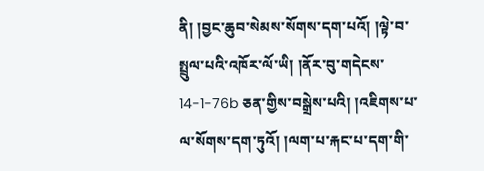ནི། །བྱང་ཆུབ་སེམས་སོགས་དག་པའོ། །ལྟེ་བ་སྤྲུལ་པའི་འཁོར་ལོ་ཡི། །ནོར་བུ་གདེངས་ 14-1-76b ཅན་གྱིས་བསྒྲེས་པའི། །འཇིགས་པ་ལ་སོགས་དག་ཏུའོ། །ལག་པ་རྐང་པ་དག་གི་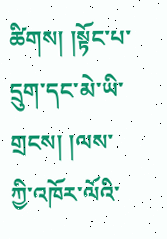ཚིགས། །སྟོང་པ་དྲུག་དང་མེ་ཡི་གྲངས། །ལས་ཀྱི་འཁོར་ལོའི་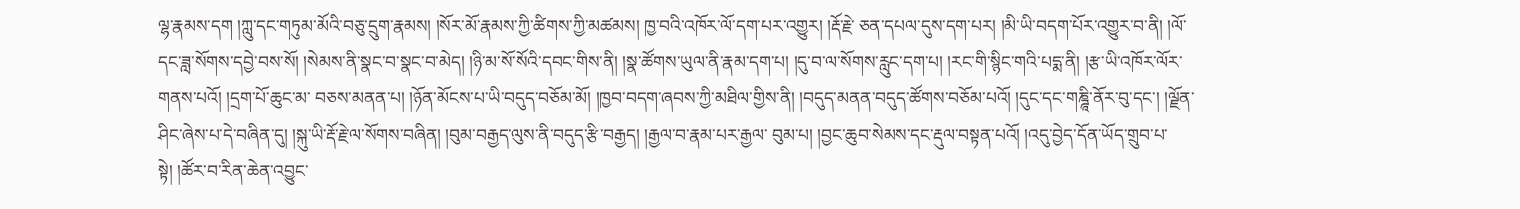ལྷ་རྣམས་དག །ཀླུ་དང་གཏུམ་མོའི་བཅུ་དྲུག་རྣམས། །སོར་མོ་རྣམས་ཀྱི་ཚིགས་ཀྱི་མཚམས། ཁྱ་བའི་འཁོར་ལོ་དག་པར་འགྱུར། །རྡོ་རྗེ་ ཅན་དཔལ་དུས་དག་པར། །མི་ཡི་བདག་པོར་འགྱུར་བ་ནི། །ལོ་དང་ཟླ་སོགས་དབྱེ་བས་སོ། །སེམས་ནི་སྣང་བ་སྣང་བ་མེད། །ཉི་མ་སོ་སོའི་དབང་གིས་ནི། །སྣ་ཚོགས་ཡུལ་ནི་རྣམ་དག་པ། །དུ་བ་ལ་སོགས་རླུང་དག་པ། །རང་གི་སྙིང་གའི་པདྨ་ནི། །རྩ་ཡི་འཁོར་ལོར་གནས་པའོ། །དྲག་པོ་ཆུང་མ་ བཅས་མནན་པ། །ཉོན་མོངས་པ་ཡི་བདུད་བཅོམ་མོ། །ཁྱབ་བདག་ཞབས་ཀྱི་མཐིལ་གྱིས་ནི། །བདུད་མནན་བདུད་ཚོགས་བཅོམ་པའོ། །དུང་དང་གཎྜཱི་ནོར་བུ་དང་། །ལྗོན་ཤིང་ཞེས་པ་དེ་བཞིན་དུ། །སྐུ་ཡི་རྡོ་རྗེ་ལ་སོགས་བཞིན། །བུམ་བརྒྱད་ལུས་ནི་བདུད་རྩི་བརྒྱད། །རྒྱལ་བ་རྣམ་པར་རྒྱལ་ བུམ་པ། །བྱང་ཆུབ་སེམས་དང་རྡུལ་བསྟན་པའོ། །འདུ་བྱེད་དོན་ཡོད་གྲུབ་པ་སྟེ། །ཚོར་བ་རིན་ཆེན་འབྱུང་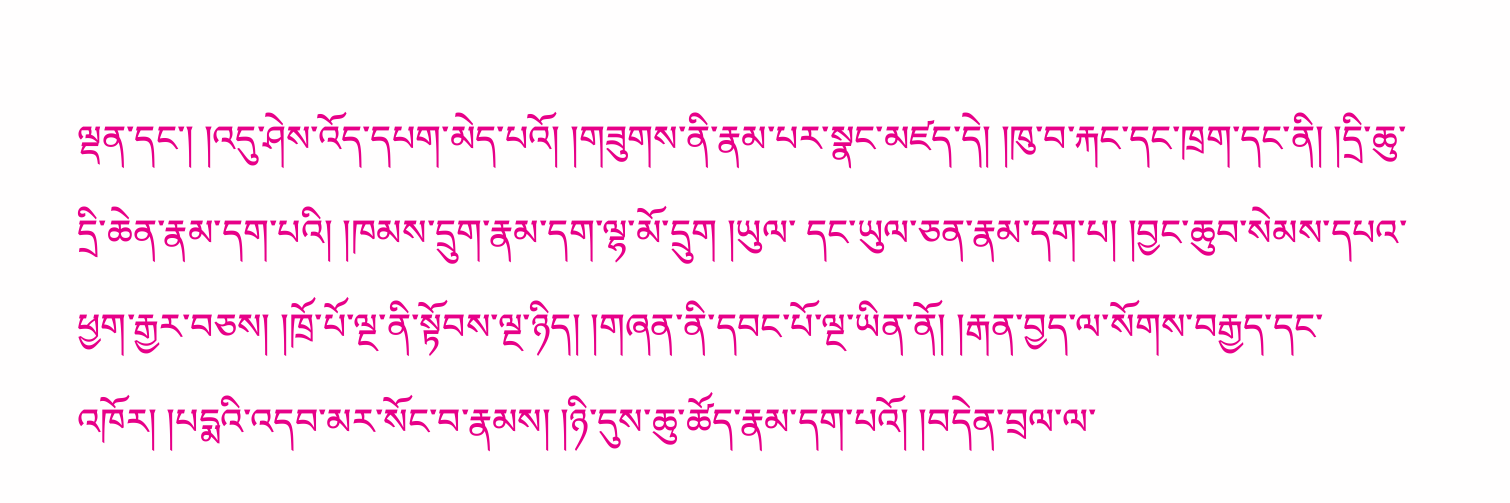ལྡན་དང་། །འདུ་ཤེས་འོད་དཔག་མེད་པའོ། །གཟུགས་ནི་རྣམ་པར་སྣང་མཛད་དེ། །ཁུ་བ་རྐང་དང་ཁྲག་དང་ནི། །དྲི་ཆུ་དྲི་ཆེན་རྣམ་དག་པའི། །ཁམས་དྲུག་རྣམ་དག་ལྷ་མོ་དྲུག །ཡུལ་ དང་ཡུལ་ཅན་རྣམ་དག་པ། །བྱང་ཆུབ་སེམས་དཔའ་ཕྱག་རྒྱར་བཅས། །ཁྲོ་པོ་ལྔ་ནི་སྟོབས་ལྔ་ཉིད། །གཞན་ནི་དབང་པོ་ལྔ་ཡིན་ནོ། །རྒན་བྱད་ལ་སོགས་བརྒྱད་དང་འཁོར། །པདྨའི་འདབ་མར་སོང་བ་རྣམས། །ཉི་དུས་ཆུ་ཚོད་རྣམ་དག་པའོ། །བདེན་བྲལ་ལ་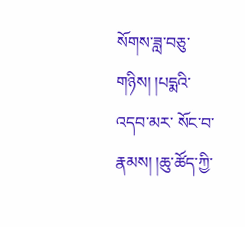སོགས་ཟླ་བཅུ་གཉིས། །པདྨའི་འདབ་མར་ སོང་བ་རྣམས། །ཆུ་ཚོད་ཀྱི་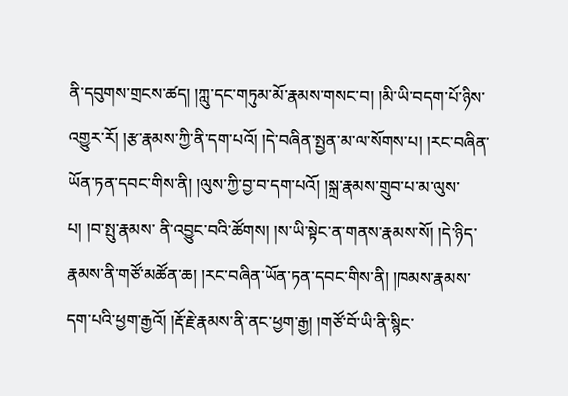ནི་དབུགས་གྲངས་ཚད། །ཀླུ་དང་གཏུམ་མོ་རྣམས་གསང་བ། །མི་ཡི་བདག་པོ་ཉིས་འགྱུར་རོ། །རྩ་རྣམས་ཀྱི་ནི་དག་པའོ། །དེ་བཞིན་སྤྱན་མ་ལ་སོགས་པ། །རང་བཞིན་ཡོན་ཏན་དབང་གིས་ནི། །ལུས་ཀྱི་བྱ་བ་དག་པའོ། །སྐྲ་རྣམས་གྲུབ་པ་མ་ལུས་པ། །བ་སྤུ་རྣམས་ ནི་འབྱུང་བའི་ཚོགས། །ས་ཡི་སྟེང་ན་གནས་རྣམས་སོ། །དེ་ཉིད་རྣམས་ནི་གཙོ་མཚོན་ཆ། །རང་བཞིན་ཡོན་ཏན་དབང་གིས་ནི། །ཁམས་རྣམས་དག་པའི་ཕྱག་རྒྱའོ། །རྡོ་རྗེ་རྣམས་ནི་ནང་ཕྱག་རྒྱ། །གཙོ་བོ་ཡི་ནི་སྙིང་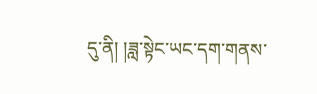དུ་ནི། །ཟླ་སྟེང་ཡང་དག་གནས་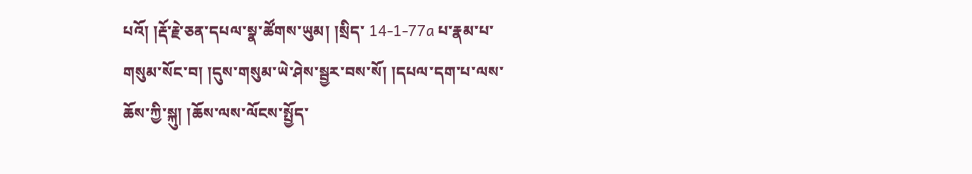པའོ། །རྡོ་རྗེ་ཅན་དཔལ་སྣ་ཚོགས་ཡུམ། །སྲིད་ 14-1-77a པ་རྣམ་པ་གསུམ་སོང་བ། །དུས་གསུམ་ཡེ་ཤེས་སྦྱར་བས་སོ། །དཔལ་དག་པ་ལས་ཆོས་ཀྱི་སྐུ། །ཆོས་ལས་ལོངས་སྤྱོད་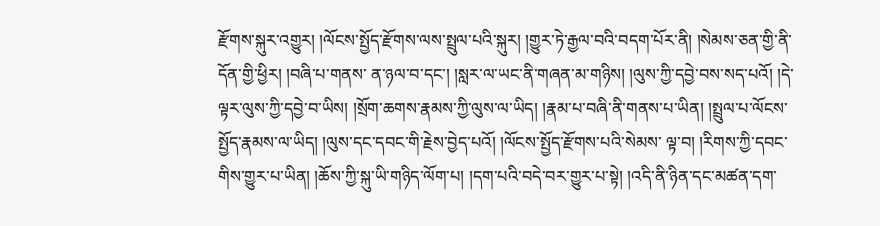རྫོགས་སྐུར་འགྱུར། །ལོངས་སྤྱོད་རྫོགས་ལས་སྤྲུལ་པའི་སྐུར། །གྱུར་ཏེ་རྒྱལ་བའི་བདག་པོར་ནི། །སེམས་ཅན་གྱི་ནི་དོན་གྱི་ཕྱིར། །བཞི་པ་གནས་ ན་ཉལ་བ་དང་། །སླར་ལ་ཡང་ནི་གཞན་མ་གཉིས། །ལུས་ཀྱི་དབྱེ་བས་སད་པའོ། །དེ་ལྟར་ལུས་ཀྱི་དབྱེ་བ་ཡིས། །སྲོག་ཆགས་རྣམས་ཀྱི་ལུས་ལ་ཡིད། །རྣམ་པ་བཞི་ནི་གནས་པ་ཡིན། །སྤྲུལ་པ་ལོངས་སྤྱོད་རྣམས་ལ་ཡིད། །ལུས་དང་དབང་གི་རྗེས་བྱེད་པའོ། །ལོངས་སྤྱོད་རྫོགས་པའི་སེམས་ ལྟ་བ། །རིགས་ཀྱི་དབང་གིས་གྱུར་པ་ཡིན། །ཆོས་ཀྱི་སྐུ་ཡི་གཉིད་ལོག་པ། །དག་པའི་བདེ་བར་གྱུར་པ་སྟེ། །འདི་ནི་ཉིན་དང་མཚན་དག་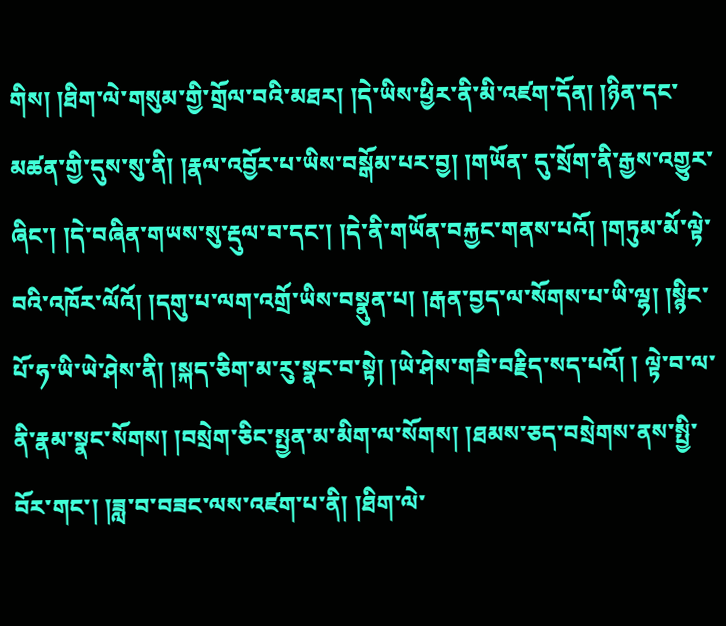གིས། །ཐིག་ལེ་གསུམ་གྱི་གྲོལ་བའི་མཐར། །དེ་ཡིས་ཕྱིར་ནི་མི་འཛག་དོན། །ཉིན་དང་མཚན་གྱི་དུས་སུ་ནི། །རྣལ་འབྱོར་པ་ཡིས་བསྒོམ་པར་བྱ། །གཡོན་ དུ་སྲོག་ནི་རྒྱས་འགྱུར་ཞིང་། །དེ་བཞིན་གཡས་སུ་རྡུལ་བ་དང་། །དེ་ནི་གཡོན་བརྐྱང་གནས་པའོ། །གཏུམ་མོ་ལྟེ་བའི་འཁོར་ལོའོ། །དགུ་པ་ལག་འགྲོ་ཡིས་བསྣུན་པ། །རྒན་བྱད་ལ་སོགས་པ་ཡི་ལྷ། །སྙིང་པོ་ཧ་ཡི་ཡེ་ཤེས་ནི། །སྐད་ཅིག་མ་རུ་སྣང་བ་སྟེ། །ཡེ་ཤེས་གཟི་བརྗིད་སད་པའོ། ། ལྟེ་བ་ལ་ནི་རྣམ་སྣང་སོགས། །བསྲེག་ཅིང་སྤྱན་མ་མིག་ལ་སོགས། །ཐམས་ཅད་བསྲེགས་ནས་སྤྱི་བོར་གང་། །ཟླ་བ་བཟང་ལས་འཛག་པ་ནི། །ཐིག་ལེ་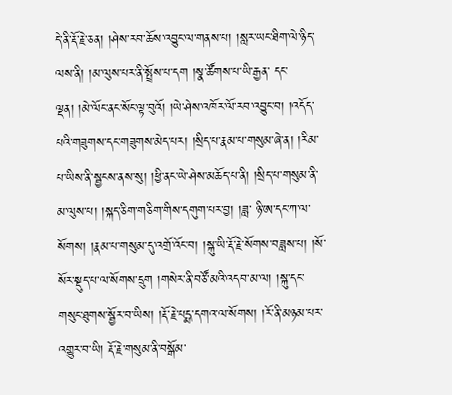དེ་ནི་རྡོ་རྗེ་ཅན། །ཤེས་རབ་ཆོས་འབྱུང་ལ་གནས་པ། །སླར་ཡང་ཐིག་ལེ་ཉིད་ལས་ནི། །མ་ལུས་པར་ནི་སྤྲོས་པ་དག །སྣ་ཚོགས་པ་ཡི་རྒྱན་ དང་ལྡན། །མེ་ལོང་ནང་སོང་ལྟ་བུའོ། །ཡེ་ཤེས་འཁོར་ལོ་རབ་འབྱུང་བ། །འདོད་པའི་གཟུགས་དང་གཟུགས་མེད་པར། །སྲིད་པ་རྣམ་པ་གསུམ་ཞེ་ན། །རིམ་པ་ཡིས་ནི་སྦྱངས་ནས་སུ། །ཕྱི་ནང་ཡེ་ཤེས་མཆོད་པ་ནི། །སྲིད་པ་གསུམ་ནི་མ་ལུས་པ། །སྐད་ཅིག་གཅིག་གིས་དགུག་པར་བྱ། །ཟླ་ ཉི་ཨ་དང་ཀ་ལ་སོགས། །རྣམ་པ་གསུམ་དུ་འགྲོ་འོང་བ། །སྐུ་ཡི་རྡོ་རྗེ་སོགས་བཟླས་པ། །སོ་སོར་སྡུད་པ་ལ་སོགས་དྲུག །གསེར་ནི་བཙོ་མའི་འདབ་མ་ལ། །སྐུ་དང་གསུང་ཐུགས་སྦྱོར་བ་ཡིས། །རྡོ་རྗེ་པདྨ་དགའ་ལ་སོགས། །རོ་ནི་མཉམ་པར་འགྱུར་བ་ཡི། རྡོ་རྗེ་གསུམ་ནི་བསྒོམ་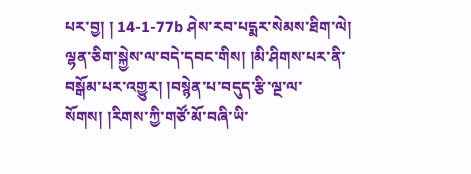པར་བྱ། ། 14-1-77b ཤེས་རབ་པདྨར་སེམས་ཐིག་ལེ། ལྷན་ཅིག་སྐྱེས་ལ་བདེ་དབང་གིས། །མི་ཤིགས་པར་ནི་བསྒོམ་པར་འགྱུར། །བསྙེན་པ་བདུད་རྩི་ལྔ་ལ་སོགས། །རིགས་ཀྱི་གཙོ་མོ་བཞི་ཡི་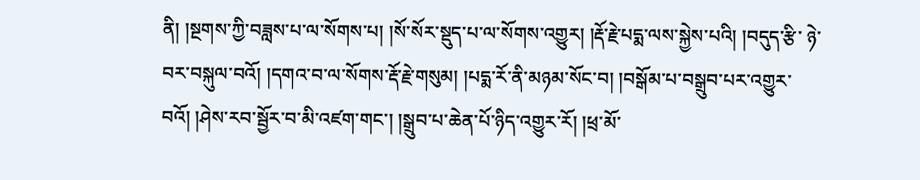ནི། །སྔགས་ཀྱི་བཟླས་པ་ལ་སོགས་པ། །སོ་སོར་སྡུད་པ་ལ་སོགས་འགྱུར། །རྡོ་རྗེ་པདྨ་ལས་སྐྱེས་པའི། །བདུད་རྩི་ ཉེ་བར་བསྐུལ་བའོ། །དགའ་བ་ལ་སོགས་རྡོ་རྗེ་གསུམ། །པདྨ་རོ་ནི་མཉམ་སོང་བ། །བསྒོམ་པ་བསྒྲུབ་པར་འགྱུར་བའོ། །ཤེས་རབ་སྦྱོར་བ་མི་འཛག་གང་། །སྒྲུབ་པ་ཆེན་པོ་ཉིད་འགྱུར་རོ། །ཕྲ་མོ་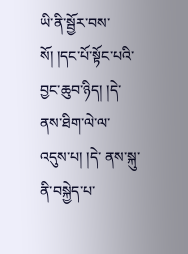ཡི་ནི་སྦྱོར་བས་སོ། །དང་པོ་སྟོང་པའི་བྱང་ཆུབ་ཉིད། །དེ་ནས་ཐིག་ལེ་ལ་འདུས་པ། །དེ་ ནས་སྐུ་ནི་བསྐྱེད་པ་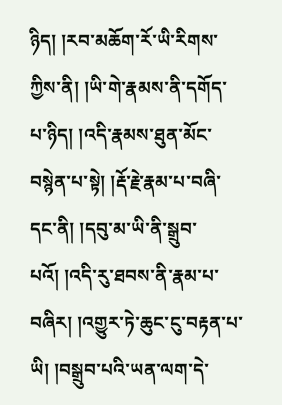ཉིད། །རབ་མཆོག་རོ་ཡི་རིགས་ཀྱིས་ནི། །ཡི་གེ་རྣམས་ནི་དགོད་པ་ཉིད། །འདི་རྣམས་ཐུན་མོང་བསྙེན་པ་སྟེ། །རྡོ་རྗེ་རྣམ་པ་བཞི་དང་ནི། །དབུ་མ་ཡི་ནི་སྒྲུབ་པའོ། །འདི་རུ་ཐབས་ནི་རྣམ་པ་བཞིར། །འགྱུར་ཏེ་ཆུང་ངུ་བརྟན་པ་ཡི། །བསྒྲུབ་པའི་ཡན་ལག་དེ་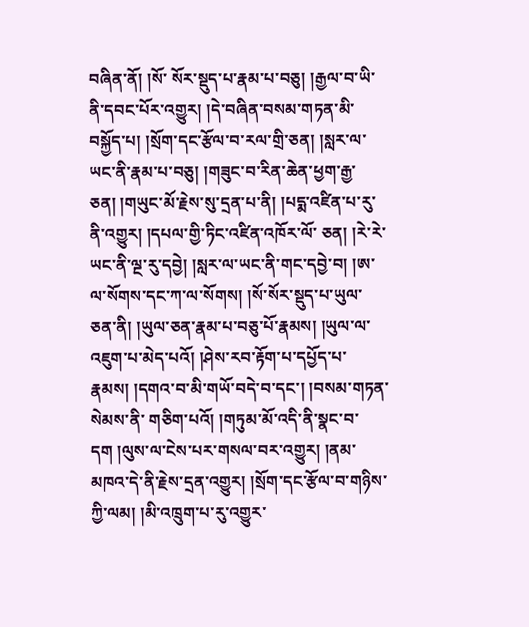བཞིན་ནོ། །སོ་ སོར་སྡུད་པ་རྣམ་པ་བཅུ། །རྒྱལ་བ་ཡི་ནི་དབང་པོར་འགྱུར། །དེ་བཞིན་བསམ་གཏན་མི་བསྐྱོད་པ། །སྲོག་དང་རྩོལ་བ་རལ་གྲི་ཅན། །སླར་ལ་ཡང་ནི་རྣམ་པ་བཅུ། །གཟུང་བ་རིན་ཆེན་ཕྱག་རྒྱ་ཅན། །གཡུང་མོ་རྗེས་སུ་དྲན་པ་ནི། །པདྨ་འཛིན་པ་རུ་ནི་འགྱུར། །དཔལ་གྱི་ཏིང་འཛིན་འཁོར་ལོ་ ཅན། །རེ་རེ་ཡང་ནི་ལྔ་རུ་དབྱེ། །སླར་ལ་ཡང་ནི་གང་དབྱེ་བ། །ཨ་ལ་སོགས་དང་ཀ་ལ་སོགས། །སོ་སོར་སྡུད་པ་ཡུལ་ཅན་ནི། །ཡུལ་ཅན་རྣམ་པ་བཅུ་པོ་རྣམས། །ཡུལ་ལ་འཇུག་པ་མེད་པའོ། །ཤེས་རབ་རྟོག་པ་དཔྱོད་པ་རྣམས། །དགའ་བ་མི་གཡོ་བདེ་བ་དང་། །བསམ་གཏན་སེམས་ནི་ གཅིག་པའོ། །གཏུམ་མོ་འདི་ནི་སྣང་བ་དག །ལུས་ལ་ངེས་པར་གསལ་བར་འགྱུར། །ནམ་མཁའ་དེ་ནི་རྗེས་དྲན་འགྱུར། །སྲོག་དང་རྩོལ་བ་གཉིས་ཀྱི་ལམ། །མི་འཁྲུག་པ་རུ་འགྱུར་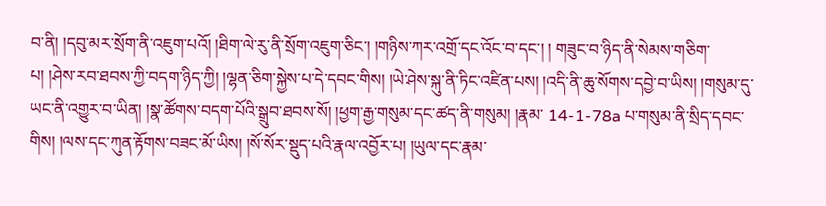བ་ནི། །དབུ་མར་སྲོག་ནི་འཇུག་པའོ། །ཐིག་ལེ་རུ་ནི་སྲོག་འཇུག་ཅིང་། །གཉིས་ཀར་འགྲོ་དང་འོང་བ་དང་། ། གཟུང་བ་ཉིད་ནི་སེམས་གཅིག་པ། །ཤེས་རབ་ཐབས་ཀྱི་བདག་ཉིད་ཀྱི། །ལྷན་ཅིག་སྐྱེས་པ་དེ་དབང་གིས། །ཡེ་ཤེས་སྐུ་ནི་ཏིང་འཛིན་པས། །འདི་ནི་ཆུ་སོགས་དབྱེ་བ་ཡིས། །གསུམ་དུ་ཡང་ནི་འགྱུར་བ་ཡིན། །སྣ་ཚོགས་བདག་པོའི་སྒྲུབ་ཐབས་སོ། །ཕྱག་རྒྱ་གསུམ་དང་ཚད་ནི་གསུམ། །རྣམ་ 14-1-78a པ་གསུམ་ནི་སྲིད་དབང་གིས། །ལས་དང་ཀུན་རྟོགས་བཟང་མོ་ཡིས། །སོ་སོར་སྡུད་པའི་རྣལ་འབྱོར་པ། །ཡུལ་དང་རྣམ་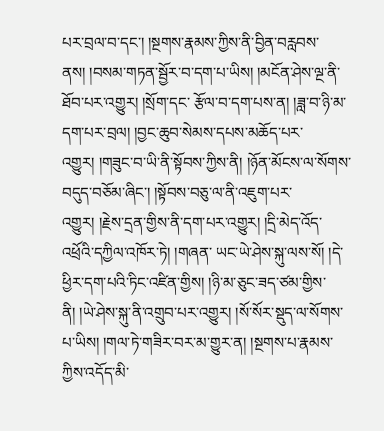པར་བྲལ་བ་དང་། །སྔགས་རྣམས་ཀྱིས་ནི་བྱིན་བརླབས་ནས། །བསམ་གཏན་སྦྱོར་བ་དག་པ་ཡིས། །མངོན་ཤེས་ལྔ་ནི་ཐོབ་པར་འགྱུར། །སྲོག་དང་ རྩོལ་བ་དག་པས་ན། །ཟླ་བ་ཉི་མ་དག་པར་བྲལ། །བྱང་ཆུབ་སེམས་དཔས་མཆོད་པར་འགྱུར། །གཟུང་བ་ཡི་ནི་སྟོབས་ཀྱིས་ནི། །ཉོན་མོངས་ལ་སོགས་བདུད་བཅོམ་ཞིང་། །སྟོབས་བཅུ་ལ་ནི་འཇུག་པར་འགྱུར། །རྗེས་དྲན་གྱིས་ནི་དག་པར་འགྱུར། །དྲི་མེད་འོད་འཕྲོའི་དཀྱིལ་འཁོར་ཏེ། །གཞན་ ཡང་ཡེ་ཤེས་སྐུ་ལས་སོ། །དེ་ཕྱིར་དག་པའི་ཏིང་འཛིན་གྱིས། །ཉི་མ་ཅུང་ཟད་ཙམ་གྱིས་ནི། །ཡེ་ཤེས་སྐུ་ནི་འགྲུབ་པར་འགྱུར། །སོ་སོར་སྡུད་ལ་སོགས་པ་ཡིས། །གལ་ཏེ་གཟིར་བར་མ་གྱུར་ན། །སྔགས་པ་རྣམས་ཀྱིས་འདོད་མི་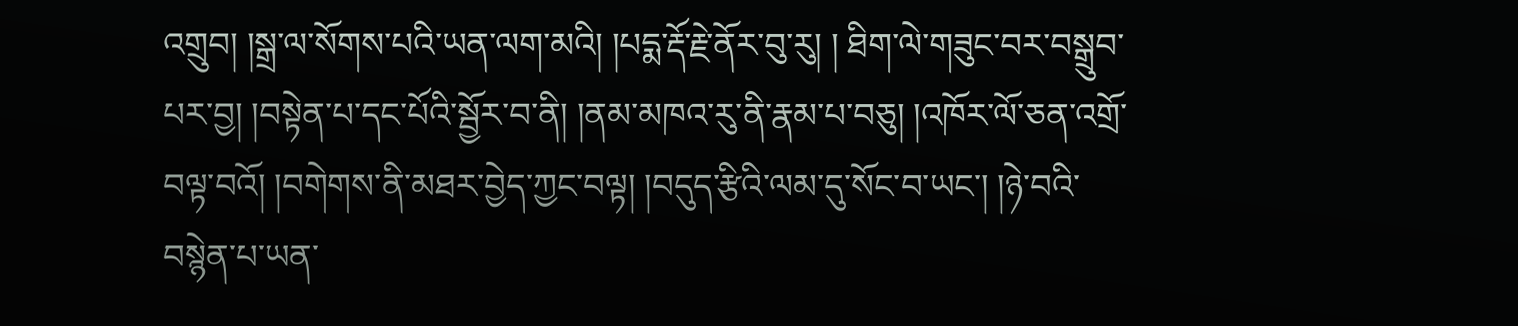འགྲུབ། །སྒྲ་ལ་སོགས་པའི་ཡན་ལག་མའི། །པདྨ་རྡོ་རྗེ་ནོར་བུ་རུ། ། ཐིག་ལེ་གཟུང་བར་བསྒྲུབ་པར་བྱ། །བསྟེན་པ་དང་པོའི་སྦྱོར་བ་ནི། །ནམ་མཁའ་རུ་ནི་རྣམ་པ་བཅུ། །འཁོར་ལོ་ཅན་འགྲོ་བལྟ་བའོ། །བགེགས་ནི་མཐར་བྱེད་ཀྱང་བལྟ། །བདུད་རྩིའི་ལམ་དུ་སོང་བ་ཡང་། །ཉེ་བའི་བསྙེན་པ་ཡན་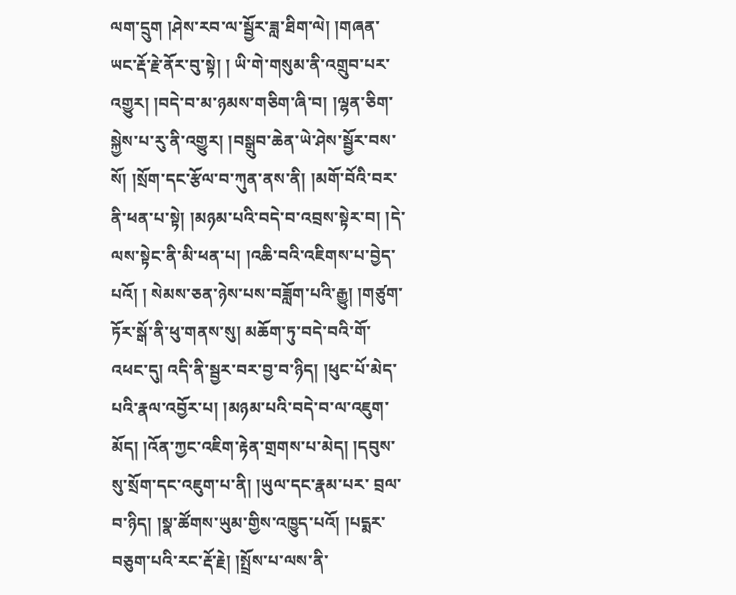ལག་དྲུག །ཤེས་རབ་ལ་སྦྱོར་ཟླ་ཐིག་ལེ། །གཞན་ཡང་རྡོ་རྗེ་ནོར་བུ་སྟེ། ། ཡི་གེ་གསུམ་ནི་འགྲུབ་པར་འགྱུར། །བདེ་བ་མ་ཉམས་གཅིག་ཞི་བ། །ལྷན་ཅིག་སྐྱེས་པ་རུ་ནི་འགྱུར། །བསྒྲུབ་ཆེན་ཡེ་ཤེས་སྦྱོར་བས་སོ། །སྲོག་དང་རྩོལ་བ་ཀུན་ནས་ནི། །མགོ་བོའི་བར་ནི་ཕན་པ་སྟེ། །མཉམ་པའི་བདེ་བ་འབྲས་སྟེར་བ། །དེ་ལས་སྟེང་ནི་མི་ཕན་པ། །འཆི་བའི་འཇིགས་པ་བྱེད་པའོ། ། སེམས་ཅན་ཉེས་པས་བཟློག་པའི་རྒྱུ། །གཙུག་ཏོར་སྒོ་ནི་ཕུ་གནས་སུ། མཆོག་ཏུ་བདེ་བའི་གོ་འཕང་དུ། འདི་ནི་སྦྱར་བར་བྱ་བ་ཉིད། །ཕུང་པོ་མེད་པའི་རྣལ་འབྱོར་པ། །མཉམ་པའི་བདེ་བ་ལ་འཇུག་མོད། །འོན་ཀྱང་འཇིག་རྟེན་གྲགས་པ་མེད། །དབུས་སུ་སྲོག་དང་འཇུག་པ་ནི། །ཡུལ་དང་རྣམ་པར་ བྲལ་བ་ཉིད། །སྣ་ཚོགས་ཡུམ་གྱིས་འཁྱུད་པའོ། །པདྨར་བཅུག་པའི་རང་རྡོ་རྗེ། །སྤྲོས་པ་ལས་ནི་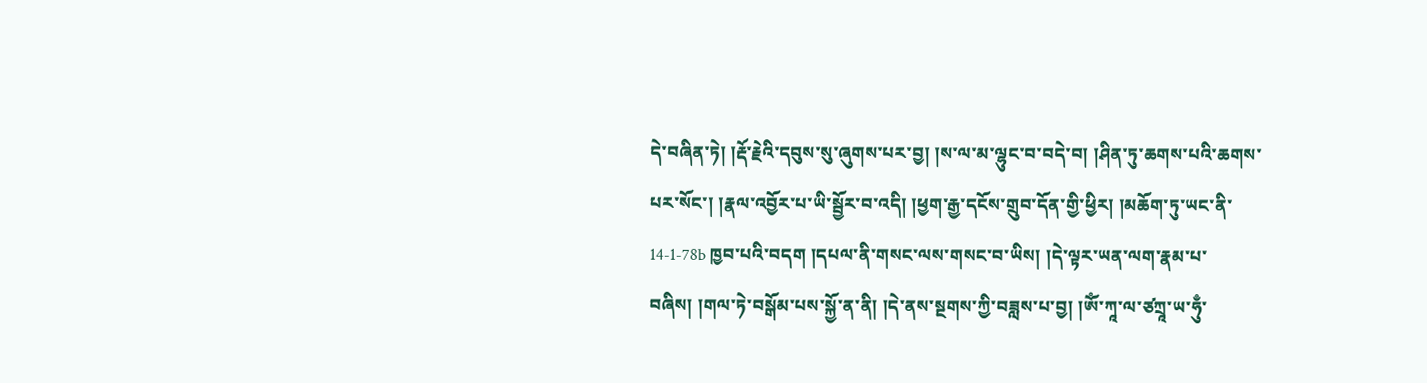དེ་བཞིན་ཏེ། །རྡོ་རྗེའི་དབུས་སུ་ཞུགས་པར་བྱ། །ས་ལ་མ་ལྷུང་བ་བདེ་བ། །ཤིན་ཏུ་ཆགས་པའི་ཆགས་པར་སོང་། །རྣལ་འབྱོར་པ་ཡི་སྦྱོར་བ་འདི། །ཕྱག་རྒྱ་དངོས་གྲུབ་དོན་གྱི་ཕྱིར། །མཆོག་ཏུ་ཡང་ནི་ 14-1-78b ཁྱབ་པའི་བདག །དཔལ་ནི་གསང་ལས་གསང་བ་ཡིས། །དེ་ལྟར་ཡན་ལག་རྣམ་པ་བཞིས། །གལ་ཏེ་བསྒོམ་པས་སྐྱོ་ན་ནི། །དེ་ནས་སྔགས་ཀྱི་བཟླས་པ་བྱ། །ཨོཾ་ཀཱ་ལ་ཙཀྲཱ་ཡ་ཧུྃ་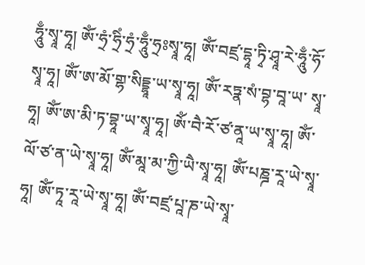ཧཱུྃ་སྭཱ་ཧཱ། ཨོཾ་ཧྲཾ་ཧྲིཾ་ཧྲཾ་ཧཱུྃ་ཧྲཿསྭཱ་ཧཱ། ཨོཾ་བཛྲ་དྷཱ་ཏྭི་ཤྭཱ་རེ་ཧཱུྃ་ཧོ་སྭཱ་ཧཱ། ཨོཾ་ཨ་མོ་གྷ་སིདྡྷཱ་ཡ་སྭཱ་ཧཱ། ཨོཾ་རཏྣ་སཾ་བྷ་བཱ་ཡ་ སྭཱ་ཧཱ། ཨོཾ་ཨ་མི་ཏ་བྷཱ་ཡ་སྭཱ་ཧཱ། ཨོཾ་བཻ་རོ་ཙ་ནཱ་ཡ་སྭཱ་ཧཱ། ཨོཾ་ལོ་ཙ་ན་ཡེ་སྭཱ་ཧཱ། ཨོཾ་མཱ་མ་ཀྱི་ཡཻ་སྭཱ་ཧཱ། ཨོཾ་པཎྜ་རཱ་ཡེ་སྭཱ་ཧཱ། ཨོཾ་ཏཱ་རཱ་ཡེ་སྭཱ་ཧཱ། ཨོཾ་བཛྲ་པཱ་ཎ་ཡེ་སྭཱ་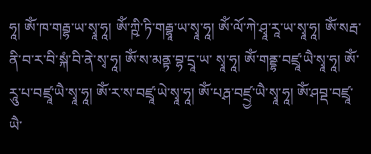ཧཱ། ཨོཾ་ཁ་གརྦྷ་ཡ་སྭཱ་ཧཱ། ཨོཾ་ཀྵི་ཏི་གརྦྷཱ་ཡ་སྭཱ་ཧཱ། ཨོཾ་ལོ་ཀེ་ཤྭཱ་རཱ་ཡ་སྭཱ་ཧཱ། ཨོཾ་སརྦ་ནི་བ་ར་བི་སྐཾ་བི་ནེ་སྭ་ཧཱ། ཨོཾ་ས་མནྟ་བྷ་དྲཱ་ཡ་ སྭཱ་ཧཱ། ཨོཾ་གནྡྷ་བཛྲཱ་ཡཻ་སྭཱ་ཧཱ། ཨོཾ་རཱུ་པ་བཛྲཱ་ཡཻ་སྭཱ་ཧཱ། ཨོཾ་ར་ས་བཛྲཱ་ཡེ་སྭཱ་ཧཱ། ཨོཾ་པརྴ་བཛྲྱ་ཡཻ་སྭཱ་ཧཱ། ཨོཾ་ཤབྡ་བཛྲཱ་ཡཻ་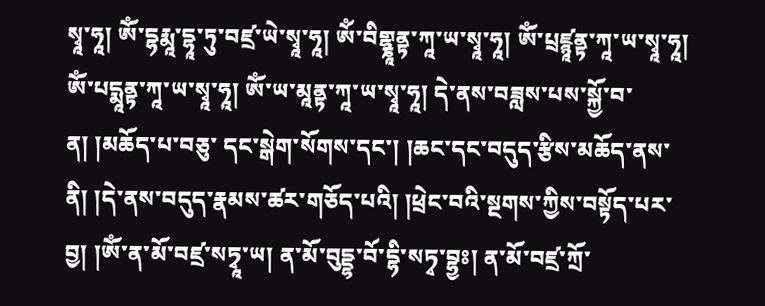སྭཱ་ཧཱ། ཨོཾ་དྷརྨཱ་དྷཱ་ཏུ་བཛྲ་ཡེ་སྭཱ་ཧཱ། ཨོཾ་བིགྷྣཱནྟ་ཀཱ་ཡ་སྭཱ་ཧཱ། ཨོཾ་པྲཛྙཱནྟ་ཀཱ་ཡ་སྭཱ་ཧཱ། ཨོཾ་པདྨཱནྟ་ཀཱ་ཡ་སྭཱ་ཧཱ། ཨོཾ་ཡ་མཱནྟ་ཀཱ་ཡ་སྭཱ་ཧཱ། དེ་ནས་བཟླས་པས་སྐྱོ་བ་ན། །མཆོད་པ་བཅུ་ དང་སྒེག་སོགས་དང་། །ཆང་དང་བདུད་རྩིས་མཆོད་ནས་ནི། །དེ་ནས་བདུད་རྣམས་ཚར་གཅོད་པའི། །ཕྲེང་བའི་སྔགས་ཀྱིས་བསྟོད་པར་བྱ། །ཨོཾ་ན་མོ་བཛྲ་སཏྭཱ་ཡ། ན་མོ་བུདྡྷ་བོ་དྷི་སཏྭ་བྷྱཿ། ན་མོ་བཛྲ་ཀྲོ་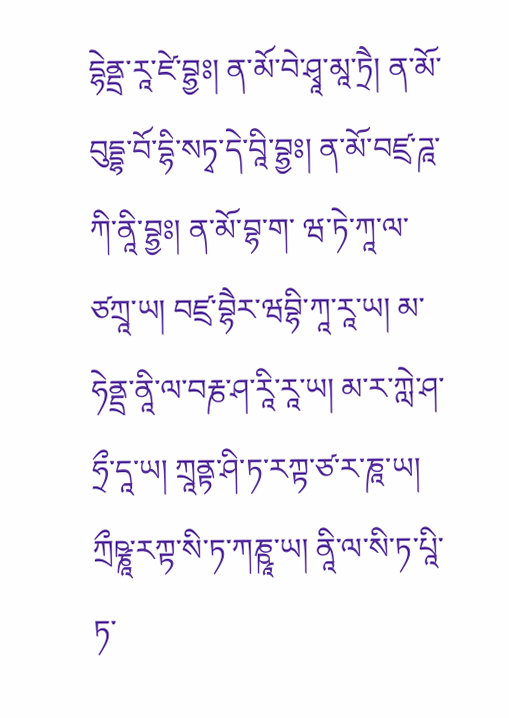དྷེནྡྲ་རཱ་ཛེ་བྷྱཿ། ན་མོ་བེ་ཤྭཱ་མཱ་ཏྲཻ། ན་མོ་བུདྡྷ་བོ་དྷི་སཏྭ་དེ་བཱི་བྷྱཿ། ན་མོ་བཛྲ་ཌཱ་ཀི་ནཱི་བྷྱཿ། ན་མོ་བྷ་ག་ ཝ་ཏེ་ཀཱ་ལ་ཙཀྲཱ་ཡ། བཛྲ་བྷཻར་ཝབྷི་ཀཱ་རཱ་ཡ། མ་ཧེནྡྲ་ནཱི་ལ་བརྞ་ཤ་རཱི་རཱ་ཡ། མ་ར་ཀླེ་ཤ་ཧྲྀ་དཱ་ཡ། ཀྲཱནྟ་ཤི་ཏ་རཀྟ་ཙ་ར་ཎཱ་ཡ། ཀྲྀཥྞཱ་རཀྟ་སི་ཏ་ཀཎྵཱ་ཡ། ནཱི་ལ་སི་ཏ་པཱི་ཏ་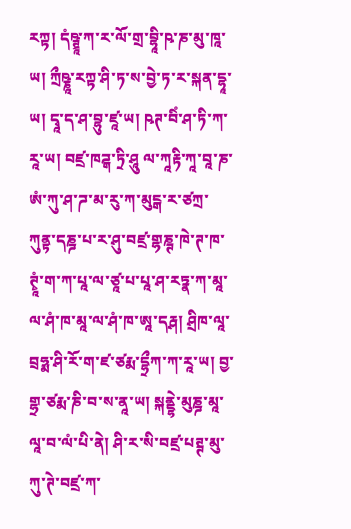རཀྟ། དཾཥྚྲཱ་ཀ་ར་ལོ་གྲ་བྷཱི་ཥ་ཎ་མུ་ཁཱ་ཡ། ཀྲྀཥྞཱ་རཀྟ་ཤི་ཏ་ས་བྱེ་ཏ་ར་སྐན་དྷཱ་ཡ། དྭཱ་ད་ཤ་བྷུ་ཛཱ་ཡ། ཥཊ་བིཾ་ཤ་ཏི་ཀ་རཱ་ཡ། བཛྲ་ཁཌྒ་ཏྲི་ཤཱུ ལ་ཀཱརྟི་ཀཱ་བཱ་ཎ་ཨཾ་ཀུ་ཤ་ཌ་མ་རུ་ཀ་མུངྒ་ར་ཙཀྲ་ཀུནྟ་དཎྜ་པ་ར་ཤུ་བཛྲ་གྷཎྚ་ཁེ་ཊ་ཁ་ཊྭཱཾ་ག་ཀ་པཱ་ལ་ཙཱ་པ་པཱ་ཤ་རཏྣ་ཀ་མཱ་ལ་ཤཾ་ཁ་མཱ་ལ་ཤཾ་ཁ་ཨཱ་དརྴ། ཤྲིཁ་ལཱ་བྲཧྨ་ཤི་རོ་ག་ཛ་ཙརྨ་དྷྲྀཀ་ཀ་རཱ་ཡ། བྱ་གྷྲ་ཙརྨ་ཎི་བ་ས་ནཱ་ཡ། སྐནྡྷེ་མུཎྜ་མཱ་ལཱ་བ་ལཾ་པི་ནེ། ཤི་ར་སི་བཛྲ་པཊྚ་མུ་ཀུ་ཊེ་བཛྲ་ཀ་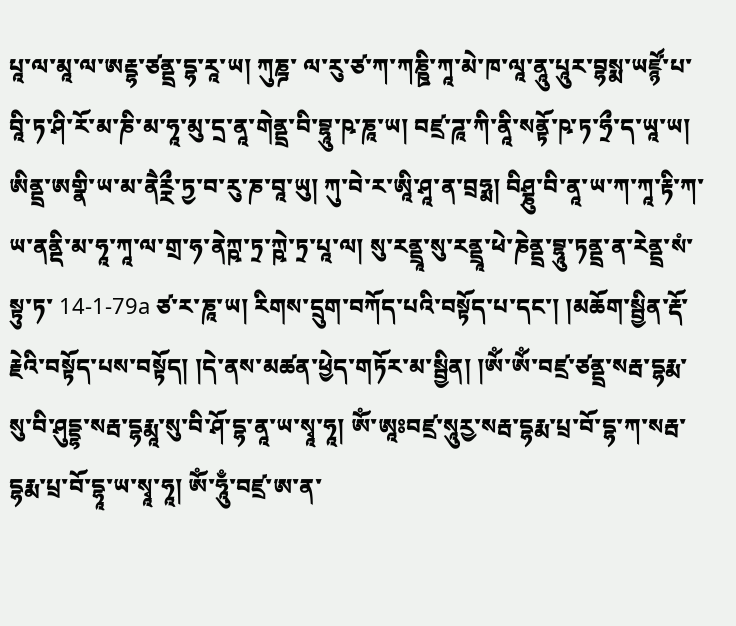པཱ་ལ་མཱ་ལ་ཨརྡྷ་ཙནྡྲ་དྷ་རཱ་ཡ། ཀུཎྜ་ ལ་རུ་ཙ་ཀ་ཀཎྛི་ཀཱ་མེ་ཁ་ལཱ་ནཱུ་པཱུར་བྷསྨ་ཡཛྙོ་པ་བཱི་ཏ་ཤི་རོ་མ་ཎི་མ་ཧཱ་མུ་དྲ་ནཱ་གེནྡྲ་བི་བྷཱུ་ཥ་ཎཱ་ཡ། བཛྲ་ཌཱ་ཀི་ནཱི་སནྟོ་ཥ་ཏ་ཧྲྀ་ད་ཡཱ་ཡ། ཨིནྡྲ་ཨགྣི་ཡ་མ་ནཻཪྼྀ་ཏྱ་བ་རུ་ཎ་བཱ་ཡུ། ཀུ་བེ་ར་ཨཱི་ཤཱ་ན་བྲཧྨ། བིཤྞུ་བི་ནཱ་ཡ་ཀ་ཀཱ་རྟི་ཀ་ཡ་ནནྡི་མ་ཧཱ་ཀཱ་ལ་གྲ་ཧ་ནེཀྵ་ཏྲ་ཀྵེ་ཏྲ་པཱ་ལ། སུ་རནྡྲཱ་སུ་རནྡྲཱ་ཕེ་ཎེནྡྲ་བྷཱུ་ཏནྡྲ་ན་རེནྡྲ་སཾ་སྟུ་ཏ་ 14-1-79a ཙ་ར་ཎཱ་ཡ། རིགས་དྲུག་བཀོད་པའི་བསྟོད་པ་དང་། །མཆོག་སྦྱིན་རྡོ་རྗེའི་བསྟོད་པས་བསྟོད། །དེ་ནས་མཚན་ཕྱེད་གཏོར་མ་སྦྱིན། །ཨོཾ་ཨོཾ་བཛྲ་ཙནྡྲ་སརྦ་དྷརྨ་སུ་བི་ཤུདྡྷ་སརྦ་དྷརྨཱ་སུ་བི་ཤོ་དྷ་ནཱ་ཡ་སྭཱ་ཧཱ། ཨོཾ་ཨཱཿབཛྲ་སཱུརྱ་སརྦ་དྷརྨ་པྲ་བོ་དྷ་ཀ་སརྦ་དྷརྨ་པྲ་བོ་དྷཱ་ཡ་སྭཱ་ཧཱ། ཨོཾ་ཧཱུྃ་བཛྲ་ཨ་ན་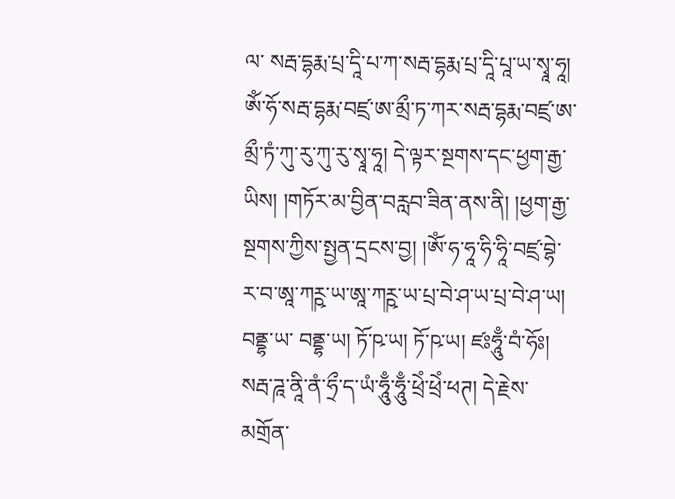ལ་ སརྦ་དྷརྨ་པྲ་དཱི་པ་ཀ་སརྦ་དྷརྨ་པྲ་དཱི་པཱ་ཡ་སྭཱ་ཧཱ། ཨོཾ་ཧོ་སརྦ་དྷརྨ་བཛྲ་ཨ་མྲྀ་ཏ་ཀར་སརྦ་དྷརྨ་བཛྲ་ཨ་མྲྀ་ཏཾ་ཀུ་རུ་ཀུ་རུ་སྭཱ་ཧཱ། དེ་ལྟར་སྔགས་དང་ཕྱག་རྒྱ་ཡིས། །གཏོར་མ་བྱིན་བརླབ་ཟིན་ནས་ནི། །ཕྱག་རྒྱ་སྔགས་ཀྱིས་སྤྱན་དྲངས་བྱ། །ཨོཾ་ཧ་ཧཱ་ཧི་ཧཱི་བཛྲ་བྷེ་ར་བ་ཨཱ་ཀཪྵ་ཡ་ཨཱ་ཀཪྵ་ཡ་པྲ་བེ་ཤ་ཡ་པྲ་བེ་ཤ་ཡ། བནྡྷ་ཡ་ བནྡྷ་ཡ། ཏོ་ཥ་ཡ། ཏོ་ཥ་ཡ། ཛཿཧཱུྃ་བཾ་ཧོཿ། སརྦ་ཌཱ་ནཱི་ནཾ་ཧྲྀ་ད་ཡཾ་ཧཱུྃ་ཧཱུྃ་ཕྲེཾ་ཕྲེཾ་ཕཊ། དེ་རྗེས་མགྲོན་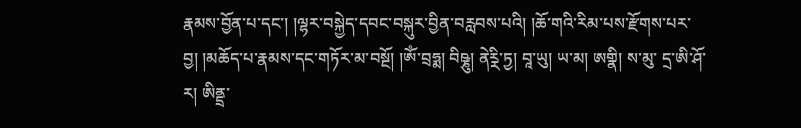རྣམས་བྱོན་པ་དང་། །ལྷར་བསྐྱེད་དབང་བསྐུར་བྱིན་བརླབས་པའི། །ཆོ་གའི་རིམ་པས་རྫོགས་པར་བྱ། །མཆོད་པ་རྣམས་དང་གཏོར་མ་བསྔོ། །ཨོཾ་བྲཧྨ། བིཥྞུ། ནེཪྼི་ཏྱ། བཱ་ཡུ། ཡ་མ། ཨགྣི། ས་མུ་ དྲ་ཨི་ཤོ་ར། ཨིནྡྲ་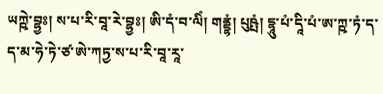ཡཀྵེ་བྷྱཿ། ས་པ་རི་བཱ་རེ་བྷྱཿ། ཨི་དཾ་བ་ལིཾ། གནྡྷཾ། པུཥྤཾ། དྷཱུ་པཾ་དཱི་པཾ་ཨ་ཀྵ་ཏཾ་ད་ད་མ་ཧེ་ཏེ་ཙ་ཨེ་ཀཏྱ་ས་པ་རི་བཱ་རཱ་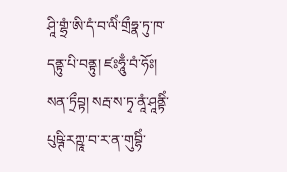ཤཱི་གྷྲཾ་ཨི་དཾ་བ་ལིཾ་གྲྀཧྣ་ཏུ་ཁ་དནྟུ་པི་བནྟུ། ཛཿཧཱུྃ་བཾ་ཧོཿ། སན་ཏྲྀབྟ། སརྦ་ས་ཏྭ་ནཱཾ་ཤཱནྟིཾ་པུཥྚི་རཀྵཱ་བ་ར་ན་གུབྷིཾ་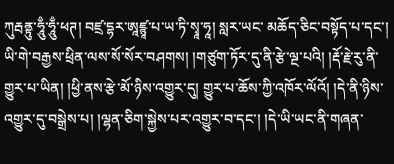ཀུརྦནྟུ་ཧཱུྃ་ཧཱུྃ་ཕཊ། བཛྲ་དྷར་ཨཱཛྙཱ་པ་ཡ་ཏི་སྭཱ་ཧཱ། སླར་ཡང་ མཆོད་ཅིང་བསྟོད་པ་དང་། ཡི་གེ་བརྒྱས་ཕྲིན་ལས་སོ་སོར་བཤགས། །གཙུག་ཏོར་དུ་ནི་རྩེ་ལྔ་པའི། །རྡོ་རྗེ་རུ་ནི་གྱུར་པ་ཡིན། །ཕྱི་ནས་རྩེ་མོ་ཉིས་འགྱུར་དུ། གྱུར་པ་ཆོས་ཀྱི་འཁོར་ལོའོ། །དེ་ནི་ཉིས་འགྱུར་དུ་བསྒྲེས་པ། །ལྷན་ཅིག་སྐྱེས་པར་འགྱུར་བ་དང་། །དེ་ཡི་ཡང་ནི་གཞན་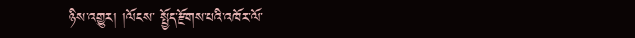ཉིས་འགྱུར། །ལོངས་ སྤྱོད་རྫོགས་པའི་འཁོར་ལོ་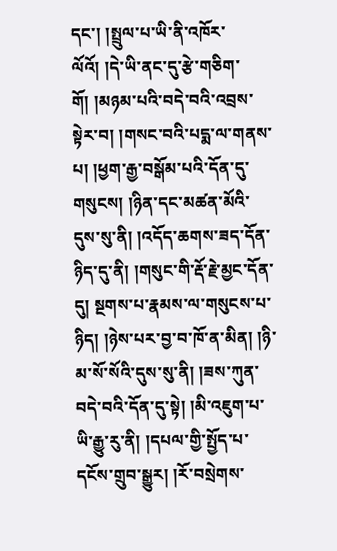དང་། །སྤྲུལ་པ་ཡི་ནི་འཁོར་ལོའོ། །དེ་ཡི་ནང་དུ་རྩེ་གཅིག་གོ། །མཉམ་པའི་བདེ་བའི་འབྲས་སྟེར་བ། །གསང་བའི་པདྨ་ལ་གནས་པ། །ཕྱག་རྒྱ་བསྒོམ་པའི་དོན་དུ་གསུངས། །ཉིན་དང་མཚན་མོའི་དུས་སུ་ནི། །འདོད་ཆགས་ཟད་དོན་ཉིད་དུ་ནི། །གསུང་གི་རྡོ་རྗེ་མྱང་དོན་དུ། སྔགས་པ་རྣམས་ལ་གསུངས་པ་ཉིད། །ཉེས་པར་བྱ་བ་ཁོ་ན་མིན། །ཉི་མ་སོ་སོའི་དུས་སུ་ནི། །ཟས་ཀུན་བདེ་བའི་དོན་དུ་སྟེ། །མི་འཇུག་པ་ཡི་རྒྱུ་རུ་ནི། །དཔལ་གྱི་སྤྱོད་པ་དངོས་གྲུབ་སྒྱུར། །རོ་བསྲེགས་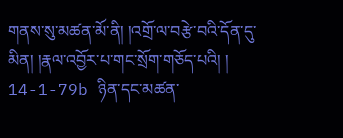གནས་སུ་མཚན་མོ་ནི། །འགྲོ་ལ་བརྩེ་བའི་དོན་དུ་མིན། །རྣལ་འབྱོར་པ་གང་སྲོག་གཅོད་པའི། ། 14-1-79b ཉིན་དང་མཚན་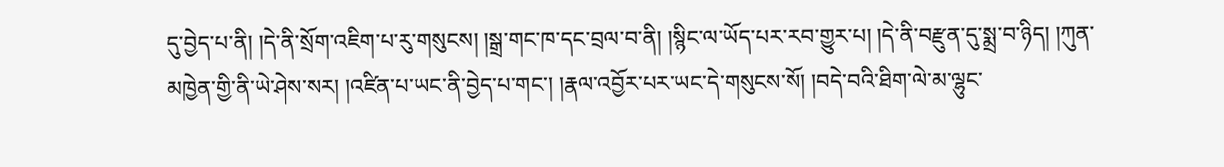དུ་བྱེད་པ་ནི། །དེ་ནི་སྲོག་འཇིག་པ་རུ་གསུངས། །སྒྲ་གང་ཁ་དང་བྲལ་བ་ནི། །སྙིང་ལ་ཡོད་པར་རབ་གྱུར་པ། །དེ་ནི་བརྫུན་དུ་སྨྲ་བ་ཉིད། །ཀུན་མཁྱེན་གྱི་ནི་ཡེ་ཤེས་སར། །འཛིན་པ་ཡང་ནི་བྱེད་པ་གང་། །རྣལ་འབྱོར་པར་ཡང་དེ་གསུངས་སོ། །བདེ་བའི་ཐིག་ལེ་མ་ལྷུང་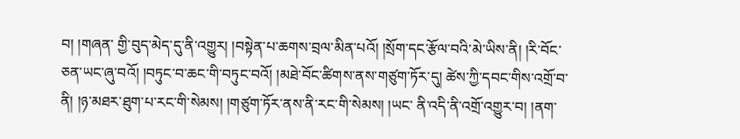བ། །གཞན་ གྱི་བུད་མེད་དུ་ནི་འགྱུར། །བསྟེན་པ་ཆགས་བྲལ་མིན་པའོ། །སྲོག་དང་རྩོལ་བའི་མེ་ཡིས་ནི། །རི་བོང་ཅན་ཡང་ཞུ་བའོ། །བཏུང་བ་ཆང་གི་བཏུང་བའོ། །མཐེ་བོང་ཚིགས་ནས་གཙུག་ཏོར་དུ། ཚེས་ཀྱི་དབང་གིས་འགྲོ་བ་ནི། །ཉ་མཐར་ཐུག་པ་རང་གི་སེམས། །གཙུག་ཏོར་ནས་ནི་རང་གི་སེམས། །ཡང་ ནི་འདི་ནི་འགྲོ་འགྱུར་བ། །ནག་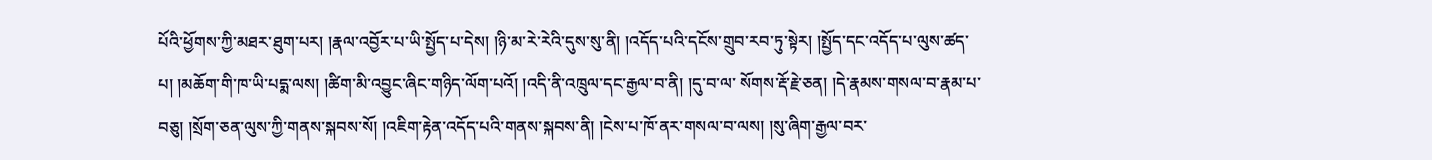པོའི་ཕྱོགས་ཀྱི་མཐར་ཐུག་པར། །རྣལ་འབྱོར་པ་ཡི་སྤྱོད་པ་དེས། །ཉི་མ་རེ་རེའི་དུས་སུ་ནི། །འདོད་པའི་དངོས་གྲུབ་རབ་ཏུ་སྟེར། །སྤྱོད་དང་འདོད་པ་ལུས་ཚད་པ། །མཆོག་གི་ཁ་ཡི་པདྨ་ལས། །ཚིག་མི་འབྱུང་ཞིང་གཉིད་ལོག་པའོ། །འདི་ནི་འཁྲུལ་དང་རྒྱལ་བ་ནི། །དུ་བ་ལ་ སོགས་རྡོ་རྗེ་ཅན། །དེ་རྣམས་གསལ་བ་རྣམ་པ་བཅུ། །སྲོག་ཅན་ལུས་ཀྱི་གནས་སྐབས་སོ། །འཇིག་རྟེན་འདོད་པའི་གནས་སྐབས་ནི། །ངེས་པ་ཁོ་ནར་གསལ་བ་ལས། །སུ་ཞིག་རྒྱལ་བར་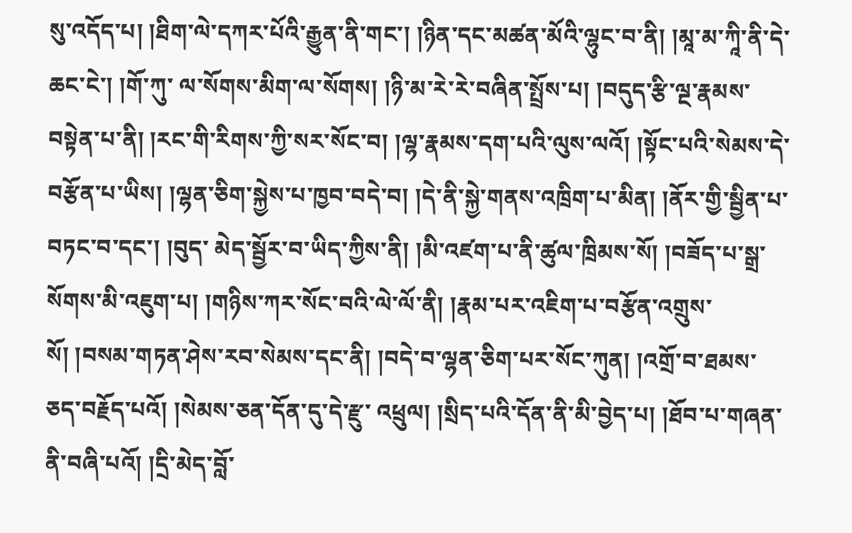སུ་འདོད་པ། །ཐིག་ལེ་དཀར་པོའི་རྒྱུན་ནི་གང་། །ཉིན་དང་མཚན་མོའི་ལྷུང་བ་ནི། །མཱ་མ་ཀཱི་ནི་དེ་ཆང་ངེ་། །གོ་ཀུ་ ལ་སོགས་མིག་ལ་སོགས། །ཉི་མ་རེ་རེ་བཞིན་སྤྲོས་པ། །བདུད་རྩི་ལྔ་རྣམས་བསྟེན་པ་ནི། །རང་གི་རིགས་ཀྱི་སར་སོང་བ། །ལྷ་རྣམས་དག་པའི་ལུས་ལའོ། །སྟོང་པའི་སེམས་དེ་བརྩོན་པ་ཡིས། །ལྷན་ཅིག་སྐྱེས་པ་ཁྱབ་བདེ་བ། །དེ་ནི་སྐྱེ་གནས་འཁྲིག་པ་མིན། །ནོར་གྱི་སྦྱིན་པ་བཏང་བ་དང་། །བུད་ མེད་སྦྱོར་བ་ཡིད་ཀྱིས་ནི། །མི་འཛག་པ་ནི་ཚུལ་ཁྲིམས་སོ། །བཟོད་པ་སྒྲ་སོགས་མི་འཇུག་པ། །གཉིས་ཀར་སོང་བའི་ལེ་ལོ་ནི། །རྣམ་པར་འཇིག་པ་བརྩོན་འགྲུས་སོ། །བསམ་གཏན་ཤེས་རབ་སེམས་དང་ནི། །བདེ་བ་ལྷན་ཅིག་པར་སོང་ཀུན། །འགྲོ་བ་ཐམས་ཅད་བརྗོད་པའོ། །སེམས་ཅན་དོན་དུ་དེ་རྫུ་ འཕྲུལ། །སྲིད་པའི་དོན་ནི་མི་བྱེད་པ། །ཐོབ་པ་གཞན་ནི་བཞི་པའོ། །དྲི་མེད་བློ་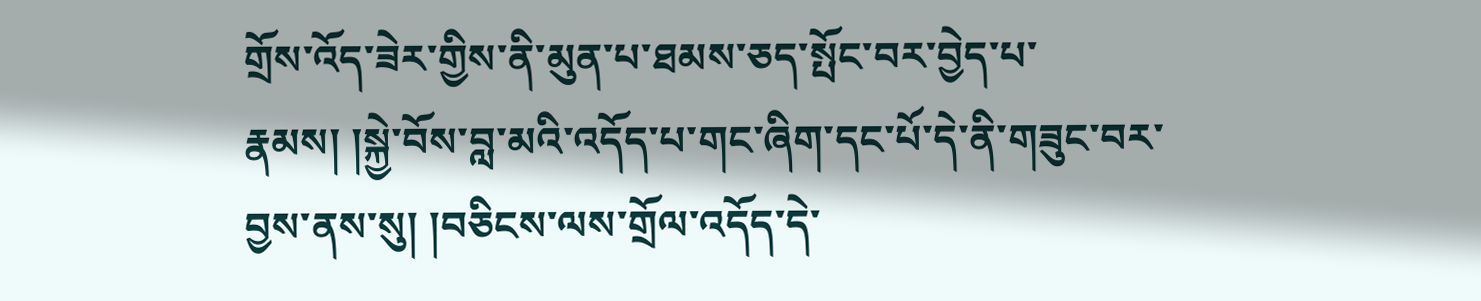གྲོས་འོད་ཟེར་གྱིས་ནི་མུན་པ་ཐམས་ཅད་སྤོང་བར་བྱེད་པ་རྣམས། །སྐྱེ་བོས་བླ་མའི་འདོད་པ་གང་ཞིག་དང་པོ་དེ་ནི་གཟུང་བར་བྱས་ནས་སུ། །བཅིངས་ལས་གྲོལ་འདོད་དེ་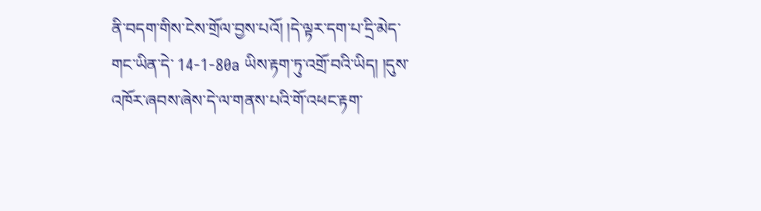ནི་བདག་གིས་ངེས་གྲོལ་བྱས་པའོ། །དེ་ལྟར་དག་པ་དྲི་མེད་གང་ཡིན་དེ་ 14-1-80a ཡིས་རྟག་ཏུ་འགྲོ་བའི་ཡིད། །དུས་འཁོར་ཞབས་ཞེས་དེ་ལ་གནས་པའི་གོ་འཕང་རྟག་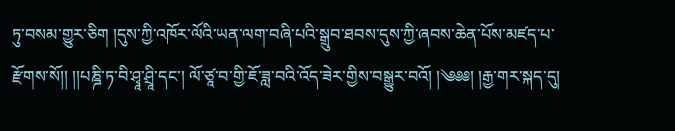ཏུ་བསམ་གྱུར་ཅིག །དུས་ཀྱི་འཁོར་ལོའི་ཡན་ལག་བཞི་པའི་སྒྲུབ་ཐབས་དུས་ཀྱི་ཞབས་ཆེན་པོས་མཛད་པ་རྫོགས་སོ།། །།པཎྜི་ཏ་བི་ཤྭཱ་ཤྲཱི་དང་། ལོ་ཙཱ་བ་གྱི་ཇོ་ཟླ་བའི་འོད་ཟེར་གྱིས་བསྒྱུར་བའོ། །༄༅༅། །རྒྱ་གར་སྐད་དུ།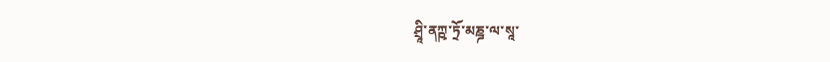ཤྲཱི་ནཀྵ་ཏྲོ་མཎྜ་ལ་སཱ་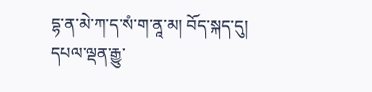དྷ་ན་མེ་ཀ་ད་སཾ་ག་ནཱ་མ། བོད་སྐད་དུ། དཔལ་ལྡན་རྒྱུ་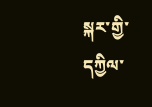སྐར་གྱི་དཀྱིལ་